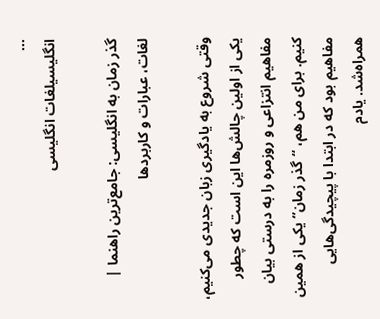...
انگلیسیلغات انگلیسی

گذر زمان به انگلیسی: جامع‌ترین راهنما | لغات، عبارات و کاربردها

وقتی شروع به یادگیری زبان جدیدی می‌کنیم، یکی از اولین چالش‌ها این است که چطور مفاهیم انتزاعی و روزمره را به درستی بیان کنیم. برای من هم، “گذر زمان” یکی از همین مفاهیم بود که در ابتدا با پیچیدگی‌هایی همراه‌شد. یادم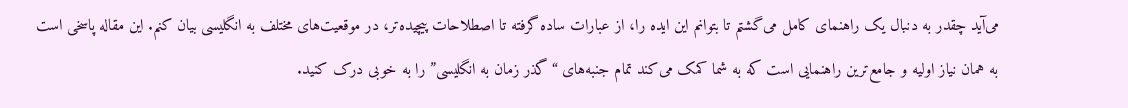می‌آید چقدر به دنبال یک راهنمای کامل می‌گشتم تا بتوانم این ایده را، از عبارات ساده گرفته تا اصطلاحات پیچیده‌تر، در موقعیت‌های مختلف به انگلیسی بیان کنم. این مقاله پاسخی است به همان نیاز اولیه و جامع‌ترین راهنمایی است که به شما کمک می‌کند تمام جنبه‌های “گذر زمان به انگلیسی” را به خوبی درک کنید.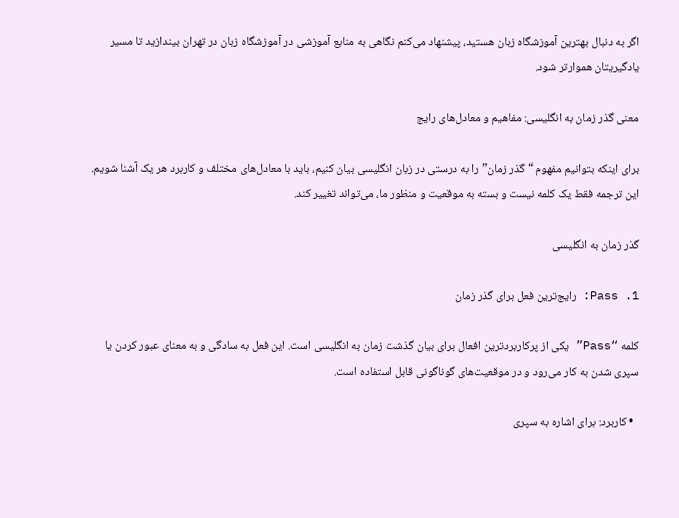اگر به دنبال بهترین آموزشگاه زبان هستید، پیشنهاد می‌کنم نگاهی به منابع آموزشی در آموزشگاه زبان در تهران بیندازید تا مسیر یادگیریتان هموارتر شود.

معنی گذر زمان به انگلیسی: مفاهیم و معادل‌های رایج

برای اینکه بتوانیم مفهوم “گذر زمان” را به درستی در زبان انگلیسی بیان کنیم، باید با معادل‌های مختلف و کاربرد هر یک آشنا شویم. این ترجمه فقط یک کلمه نیست و بسته به موقعیت و منظور ما، می‌تواند تغییر کند.

گذر زمان به انگلیسی

1. Pass: رایج‌ترین فعل برای گذر زمان

کلمه “Pass” یکی از پرکاربردترین افعال برای بیان گذشت زمان به انگلیسی است. این فعل به سادگی و به معنای عبور کردن یا سپری شدن به کار می‌رود و در موقعیت‌های گوناگونی قابل استفاده است.

  • کاربرد: برای اشاره به سپری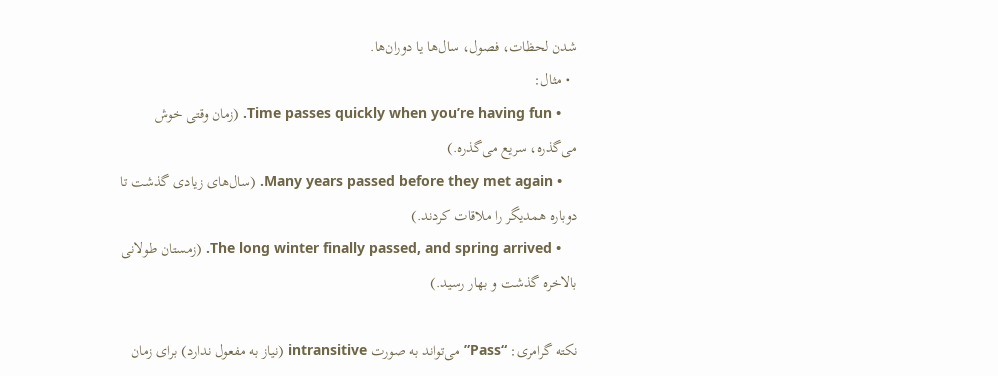شدن لحظات، فصول، سال‌ها یا دوران‌ها.
  • مثال:
    • Time passes quickly when you’re having fun. (زمان وقتی خوش می‌گذره، سریع می‌گذره.)
    • Many years passed before they met again. (سال‌های زیادی گذشت تا دوباره همدیگر را ملاقات کردند.)
    • The long winter finally passed, and spring arrived. (زمستان طولانی بالاخره گذشت و بهار رسید.)

نکته گرامری: “Pass” می‌تواند به صورت intransitive (نیاز به مفعول ندارد) برای زمان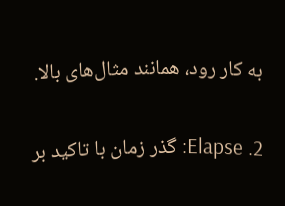به کار رود، همانند مثال‌های بالا.

2. Elapse: گذر زمان با تاکید بر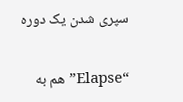سپری شدن یک دوره

“Elapse” هم به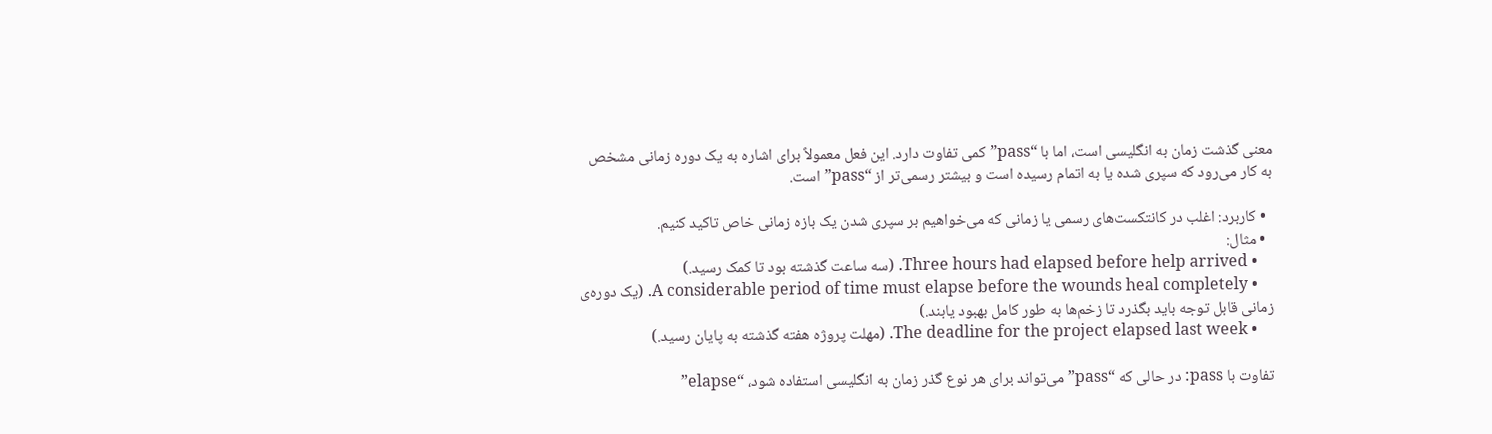معنی گذشت زمان به انگلیسی است، اما با “pass” کمی تفاوت دارد. این فعل معمولاً برای اشاره به یک دوره زمانی مشخص به کار می‌رود که سپری شده یا به اتمام رسیده است و بیشتر رسمی‌تر از “pass” است.

  • کاربرد: اغلب در کانتکست‌های رسمی یا زمانی که می‌خواهیم بر سپری شدن یک بازه زمانی خاص تاکید کنیم.
  • مثال:
    • Three hours had elapsed before help arrived. (سه ساعت گذشته بود تا کمک رسید.)
    • A considerable period of time must elapse before the wounds heal completely. (یک دوره‌ی زمانی قابل توجه باید بگذرد تا زخم‌ها به طور کامل بهبود یابند.)
    • The deadline for the project elapsed last week. (مهلت پروژه هفته گذشته به پایان رسید.)

تفاوت با pass: در حالی که “pass” می‌تواند برای هر نوع گذر زمان به انگلیسی استفاده شود، “elapse”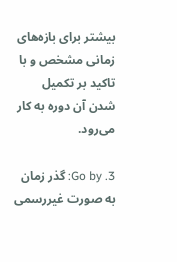بیشتر برای بازه‌های زمانی مشخص و با تاکید بر تکمیل شدن آن دوره به کار می‌رود.

3. Go by: گذر زمان به صورت غیررسمی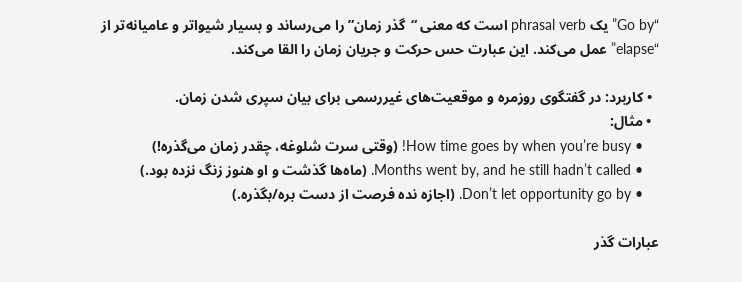“Go by” یک phrasal verb است که معنی “گذر زمان” را می‌رساند و بسیار شیواتر و عامیانه‌تر از “elapse” عمل می‌کند. این عبارت حس حرکت و جریان زمان را القا می‌کند.

  • کاربرد: در گفتگوی روزمره و موقعیت‌های غیررسمی برای بیان سپری شدن زمان.
  • مثال:
    • How time goes by when you’re busy! (وقتی سرت شلوغه، چقدر زمان می‌گذره!)
    • Months went by, and he still hadn’t called. (ماه‌ها گذشت و او هنوز زنگ نزده بود.)
    • Don’t let opportunity go by. (اجازه نده فرصت از دست بره/بگذره.)

عبارات گذر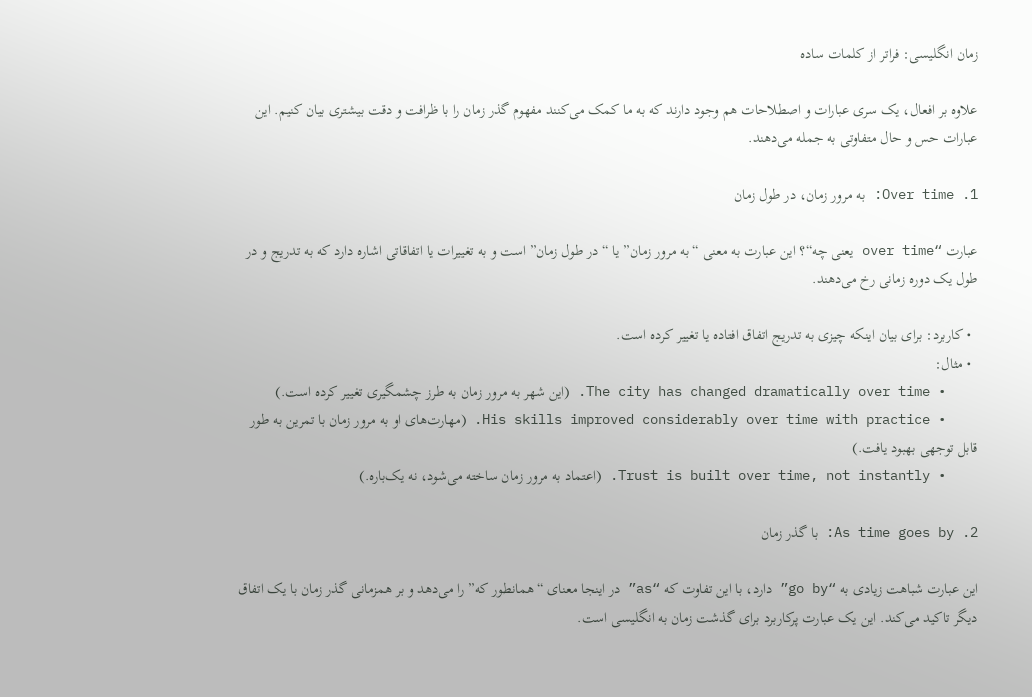زمان انگلیسی: فراتر از کلمات ساده

علاوه بر افعال، یک سری عبارات و اصطلاحات هم وجود دارند که به ما کمک می‌کنند مفهوم گذر زمان را با ظرافت و دقت بیشتری بیان کنیم. این عبارات حس و حال متفاوتی به جمله می‌دهند.

1. Over time: به مرور زمان، در طول زمان

عبارت “over time یعنی چه“؟ این عبارت به معنی “به مرور زمان” یا “در طول زمان” است و به تغییرات یا اتفاقاتی اشاره دارد که به تدریج و در طول یک دوره زمانی رخ می‌دهند.

  • کاربرد: برای بیان اینکه چیزی به تدریج اتفاق افتاده یا تغییر کرده است.
  • مثال:
    • The city has changed dramatically over time. (این شهر به مرور زمان به طرز چشمگیری تغییر کرده است.)
    • His skills improved considerably over time with practice. (مهارت‌های او به مرور زمان با تمرین به طور قابل توجهی بهبود یافت.)
    • Trust is built over time, not instantly. (اعتماد به مرور زمان ساخته می‌شود، نه یک‌باره.)

2. As time goes by: با گذر زمان

این عبارت شباهت زیادی به “go by” دارد، با این تفاوت که “as” در اینجا معنای “همانطور که” را می‌دهد و بر همزمانی گذر زمان با یک اتفاق دیگر تاکید می‌کند. این یک عبارت پرکاربرد برای گذشت زمان به انگلیسی است.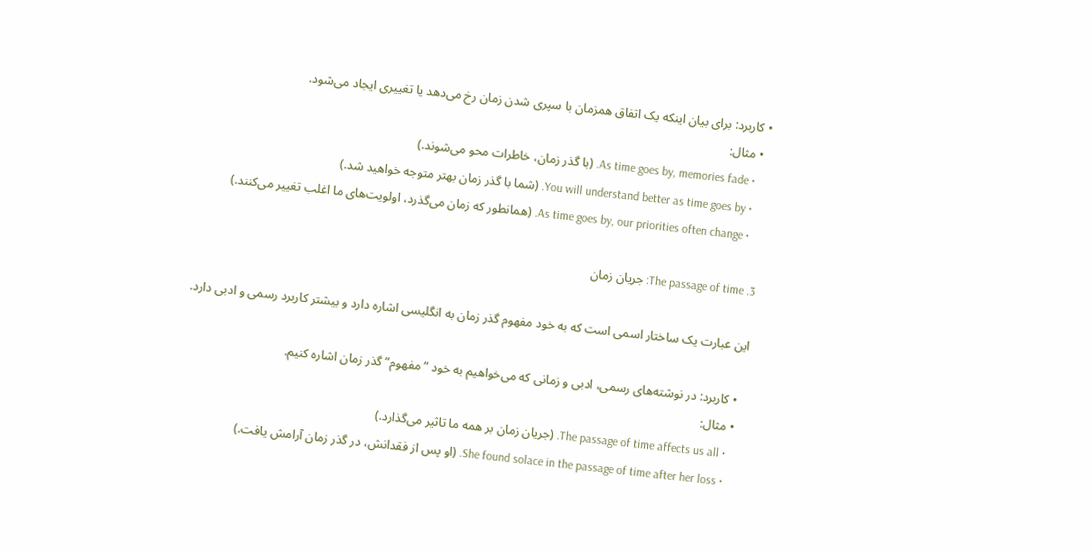• کاربرد: برای بیان اینکه یک اتفاق همزمان با سپری شدن زمان رخ می‌دهد یا تغییری ایجاد می‌شود.
  • مثال:
    • As time goes by, memories fade. (با گذر زمان، خاطرات محو می‌شوند.)
    • You will understand better as time goes by. (شما با گذر زمان بهتر متوجه خواهید شد.)
    • As time goes by, our priorities often change. (همانطور که زمان می‌گذرد، اولویت‌های ما اغلب تغییر می‌کنند.)

3. The passage of time: جریان زمان

این عبارت یک ساختار اسمی است که به خود مفهوم گذر زمان به انگلیسی اشاره دارد و بیشتر کاربرد رسمی و ادبی دارد.

  • کاربرد: در نوشته‌های رسمی، ادبی و زمانی که می‌خواهیم به خود “مفهوم” گذر زمان اشاره کنیم.
  • مثال:
    • The passage of time affects us all. (جریان زمان بر همه ما تاثیر می‌گذارد.)
    • She found solace in the passage of time after her loss. (او پس از فقدانش، در گذر زمان آرامش یافت.)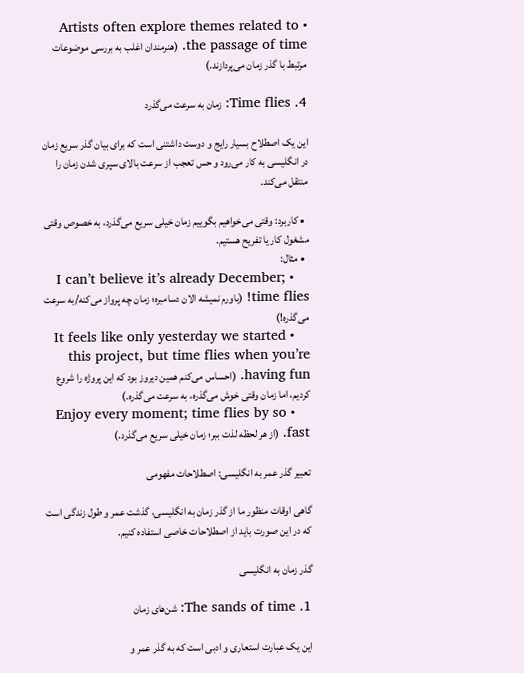• Artists often explore themes related to the passage of time. (هنرمندان اغلب به بررسی موضوعات مرتبط با گذر زمان می‌پردازند.)

4. Time flies: زمان به سرعت می‌گذرد

این یک اصطلاح بسیار رایج و دوست داشتنی است که برای بیان گذر سریع زمان در انگلیسی به کار می‌رود و حس تعجب از سرعت بالای سپری شدن زمان را منتقل می‌کند.

  • کاربرد: وقتی می‌خواهیم بگوییم زمان خیلی سریع می‌گذرد، به خصوص وقتی مشغول کار یا تفریح هستیم.
  • مثال:
    • I can’t believe it’s already December; time flies! (باورم نمیشه الان دسامبره؛ زمان چه پرواز می‌کنه/به سرعت می‌گذره!)
    • It feels like only yesterday we started this project, but time flies when you’re having fun. (احساس می‌کنم همین دیروز بود که این پروژه را شروع کردیم، اما زمان وقتی خوش می‌گذره، به سرعت می‌گذره.)
    • Enjoy every moment; time flies by so fast. (از هر لحظه لذت ببر؛ زمان خیلی سریع می‌گذرد.)

تعبیر گذر عمر به انگلیسی: اصطلاحات مفهومی

گاهی اوقات منظور ما از گذر زمان به انگلیسی، گذشت عمر و طول زندگی است که در این صورت باید از اصطلاحات خاصی استفاده کنیم.

گذر زمان به انگلیسی

1. The sands of time: شن‌های زمان

این یک عبارت استعاری و ادبی است که به گذر عمر و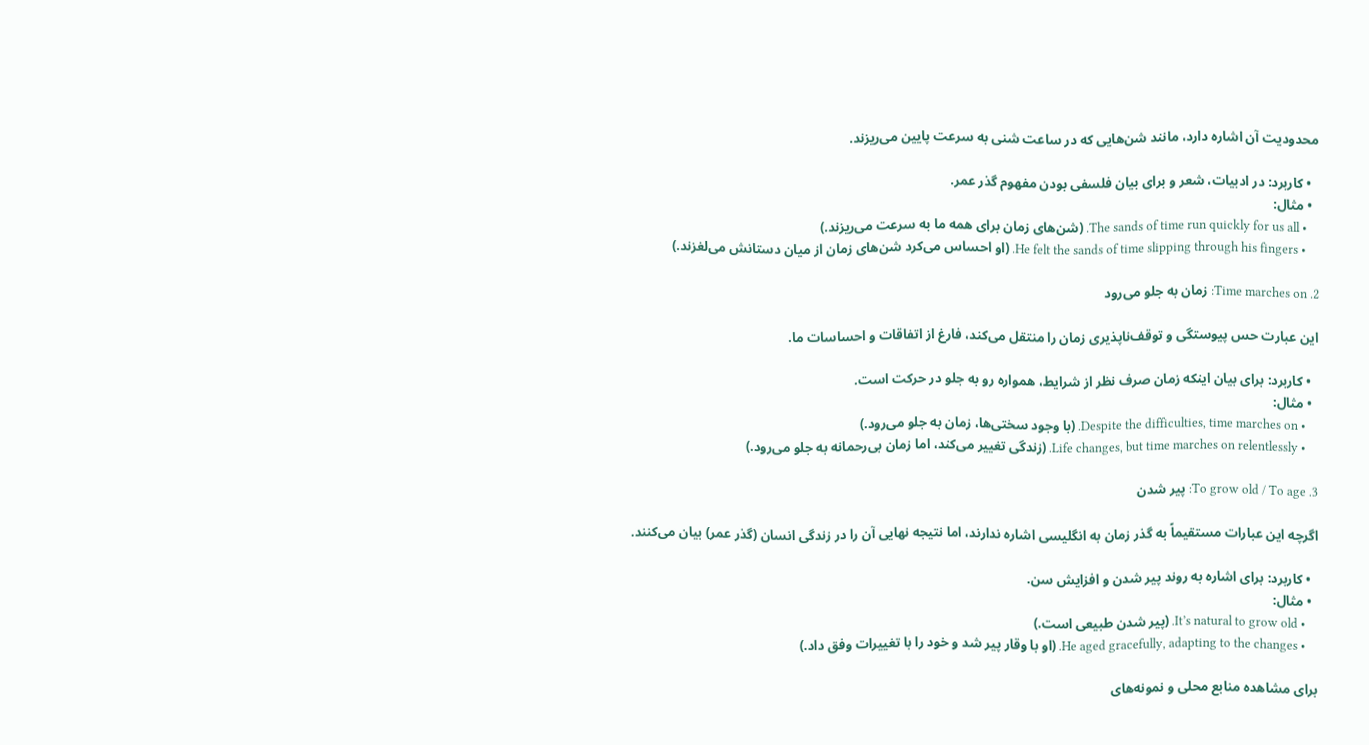محدودیت آن اشاره دارد، مانند شن‌هایی که در ساعت شنی به سرعت پایین می‌ریزند.

  • کاربرد: در ادبیات، شعر و برای بیان فلسفی بودن مفهوم گذر عمر.
  • مثال:
    • The sands of time run quickly for us all. (شن‌های زمان برای همه ما به سرعت می‌ریزند.)
    • He felt the sands of time slipping through his fingers. (او احساس می‌کرد شن‌های زمان از میان دستانش می‌لغزند.)

2. Time marches on: زمان به جلو می‌رود

این عبارت حس پیوستگی و توقف‌ناپذیری زمان را منتقل می‌کند، فارغ از اتفاقات و احساسات ما.

  • کاربرد: برای بیان اینکه زمان صرف نظر از شرایط، همواره رو به جلو در حرکت است.
  • مثال:
    • Despite the difficulties, time marches on. (با وجود سختی‌ها، زمان به جلو می‌رود.)
    • Life changes, but time marches on relentlessly. (زندگی تغییر می‌کند، اما زمان بی‌رحمانه به جلو می‌رود.)

3. To grow old / To age: پیر شدن

اگرچه این عبارات مستقیماً به گذر زمان به انگلیسی اشاره ندارند، اما نتیجه نهایی آن را در زندگی انسان (گذر عمر) بیان می‌کنند.

  • کاربرد: برای اشاره به روند پیر شدن و افزایش سن.
  • مثال:
    • It’s natural to grow old. (پیر شدن طبیعی است.)
    • He aged gracefully, adapting to the changes. (او با وقار پیر شد و خود را با تغییرات وفق داد.)

برای مشاهده منابع محلی و نمونه‌های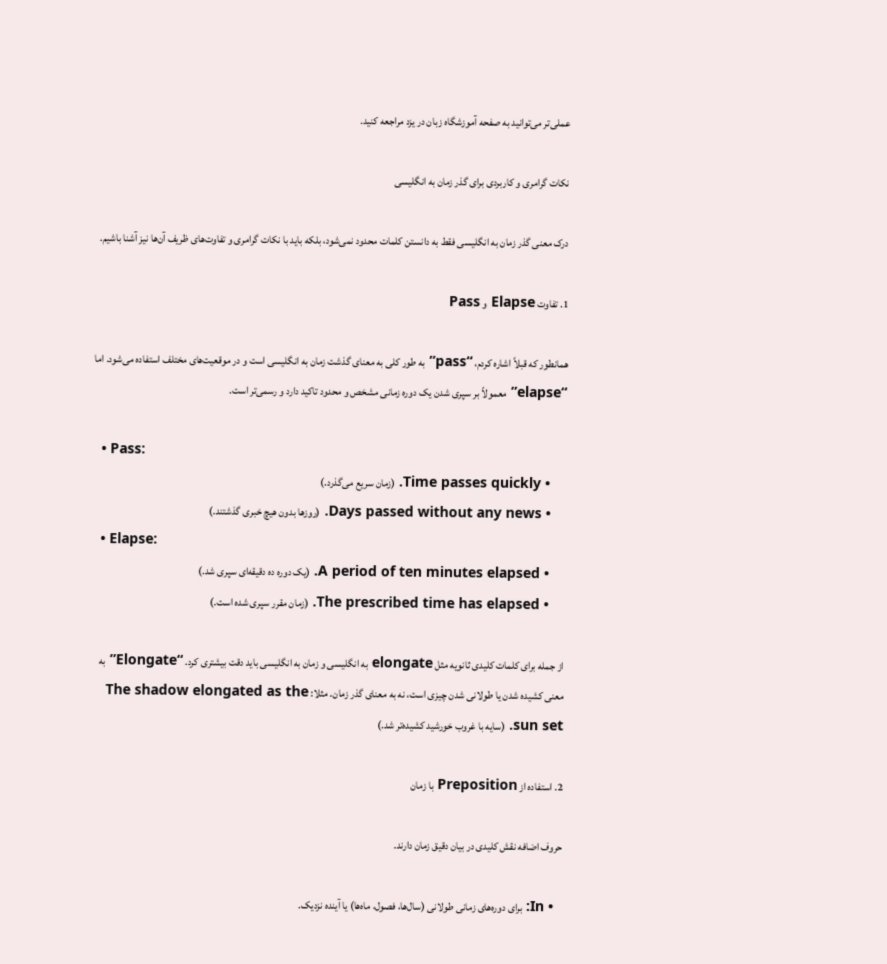عملی‌تر می‌توانید به صفحه آموزشگاه زبان در یزد مراجعه کنید.

نکات گرامری و کاربردی برای گذر زمان به انگلیسی

درک معنی گذر زمان به انگلیسی فقط به دانستن کلمات محدود نمی‌شود، بلکه باید با نکات گرامری و تفاوت‌های ظریف آن‌ها نیز آشنا باشیم.

1. تفاوت Elapse و Pass

همانطور که قبلاً اشاره کردم، “pass” به طور کلی به معنای گذشت زمان به انگلیسی است و در موقعیت‌های مختلف استفاده می‌شود. اما “elapse” معمولاً بر سپری شدن یک دوره زمانی مشخص و محدود تاکید دارد و رسمی‌تر است.

  • Pass:
    • Time passes quickly. (زمان سریع می‌گذرد.)
    • Days passed without any news. (روزها بدون هیچ خبری گذشتند.)
  • Elapse:
    • A period of ten minutes elapsed. (یک دوره ده دقیقه‌ای سپری شد.)
    • The prescribed time has elapsed. (زمان مقرر سپری شده است.)

از جمله برای کلمات کلیدی ثانویه مثل elongate به انگلیسی و زمان به انگلیسی باید دقت بیشتری کرد. “Elongate” به معنی کشیده شدن یا طولانی شدن چیزی است، نه به معنای گذر زمان. مثلا: The shadow elongated as the sun set. (سایه با غروب خورشید کشیده‌تر شد.)

2. استفاده از Preposition با زمان

حروف اضافه نقش کلیدی در بیان دقیق زمان دارند.

  • In: برای دوره‌های زمانی طولانی (سال‌ها، فصول، ماه‌ها) یا آینده نزدیک.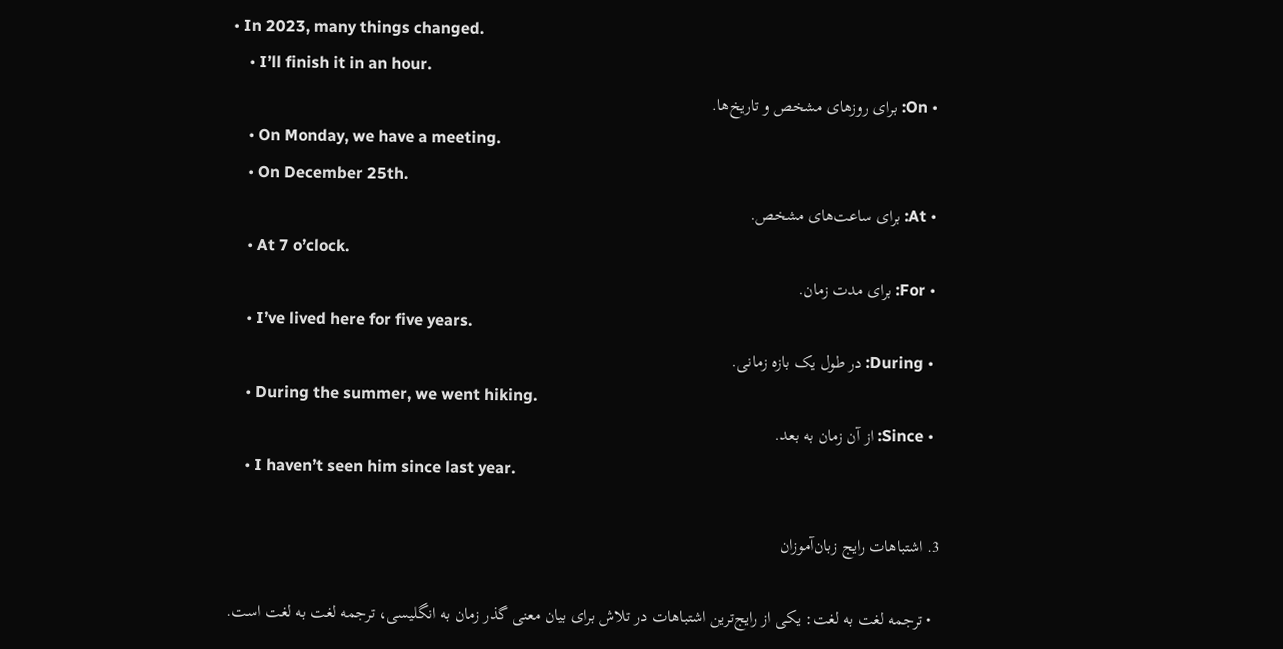• In 2023, many things changed.
    • I’ll finish it in an hour.
  • On: برای روزهای مشخص و تاریخ‌ها.
    • On Monday, we have a meeting.
    • On December 25th.
  • At: برای ساعت‌های مشخص.
    • At 7 o’clock.
  • For: برای مدت زمان.
    • I’ve lived here for five years.
  • During: در طول یک بازه زمانی.
    • During the summer, we went hiking.
  • Since: از آن زمان به بعد.
    • I haven’t seen him since last year.

3. اشتباهات رایج زبان‌آموزان

  • ترجمه لغت به لغت: یکی از رایج‌ترین اشتباهات در تلاش برای بیان معنی گذر زمان به انگلیسی، ترجمه لغت به لغت است.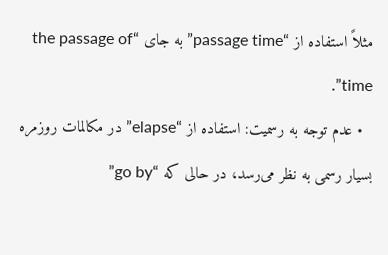مثلاً استفاده از “passage time” به جای “the passage of time”.
  • عدم توجه به رسمیت: استفاده از “elapse” در مکالمات روزمره بسیار رسمی به نظر می‌رسد، در حالی که “go by”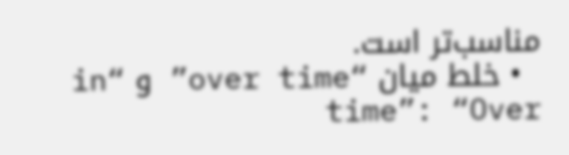مناسب‌تر است.
  • خلط میان “over time” و “in time”: “Over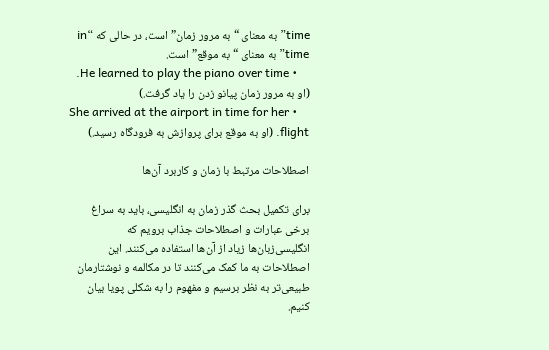time” به معنای “به مرور زمان” است، در حالی که “in time” به معنای “به موقع” است.
    • He learned to play the piano over time. (او به مرور زمان پیانو زدن را یاد گرفت.)
    • She arrived at the airport in time for her flight. (او به موقع برای پروازش به فرودگاه رسید.)

اصطلاحات مرتبط با زمان و کاربرد آن‌ها

برای تکمیل بحث گذر زمان به انگلیسی، باید به سراغ برخی عبارات و اصطلاحات جذاب برویم که انگلیسی‌زبان‌ها زیاد از آن‌ها استفاده می‌کنند. این اصطلاحات به ما کمک می‌کنند تا در مکالمه و نوشتارمان طبیعی‌تر به نظر برسیم و مفهوم را به شکلی پویا بیان کنیم.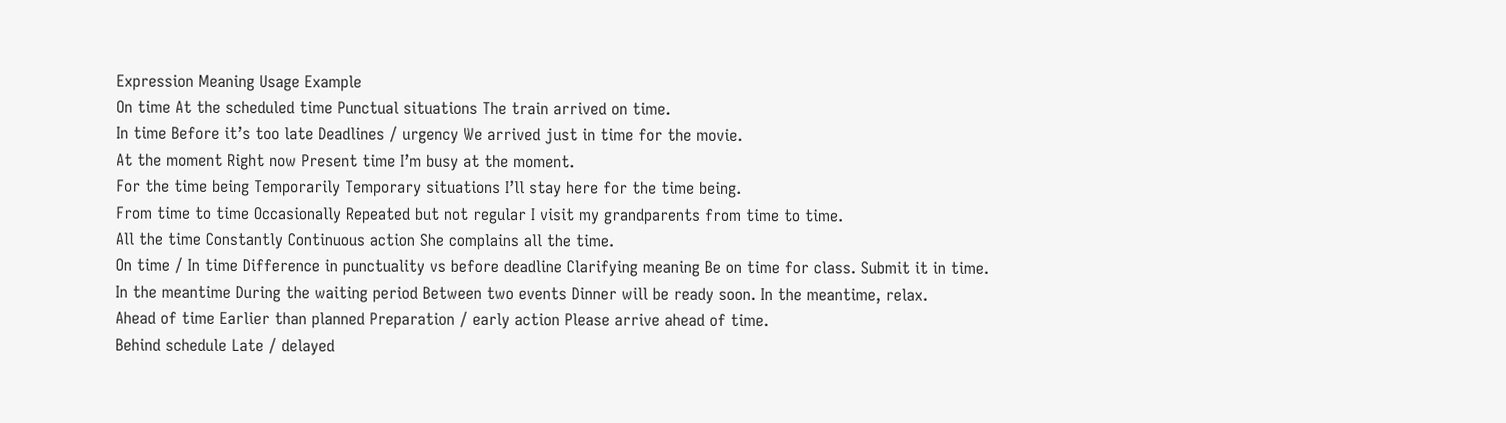Expression Meaning Usage Example
On time At the scheduled time Punctual situations The train arrived on time.
In time Before it’s too late Deadlines / urgency We arrived just in time for the movie.
At the moment Right now Present time I’m busy at the moment.
For the time being Temporarily Temporary situations I’ll stay here for the time being.
From time to time Occasionally Repeated but not regular I visit my grandparents from time to time.
All the time Constantly Continuous action She complains all the time.
On time / In time Difference in punctuality vs before deadline Clarifying meaning Be on time for class. Submit it in time.
In the meantime During the waiting period Between two events Dinner will be ready soon. In the meantime, relax.
Ahead of time Earlier than planned Preparation / early action Please arrive ahead of time.
Behind schedule Late / delayed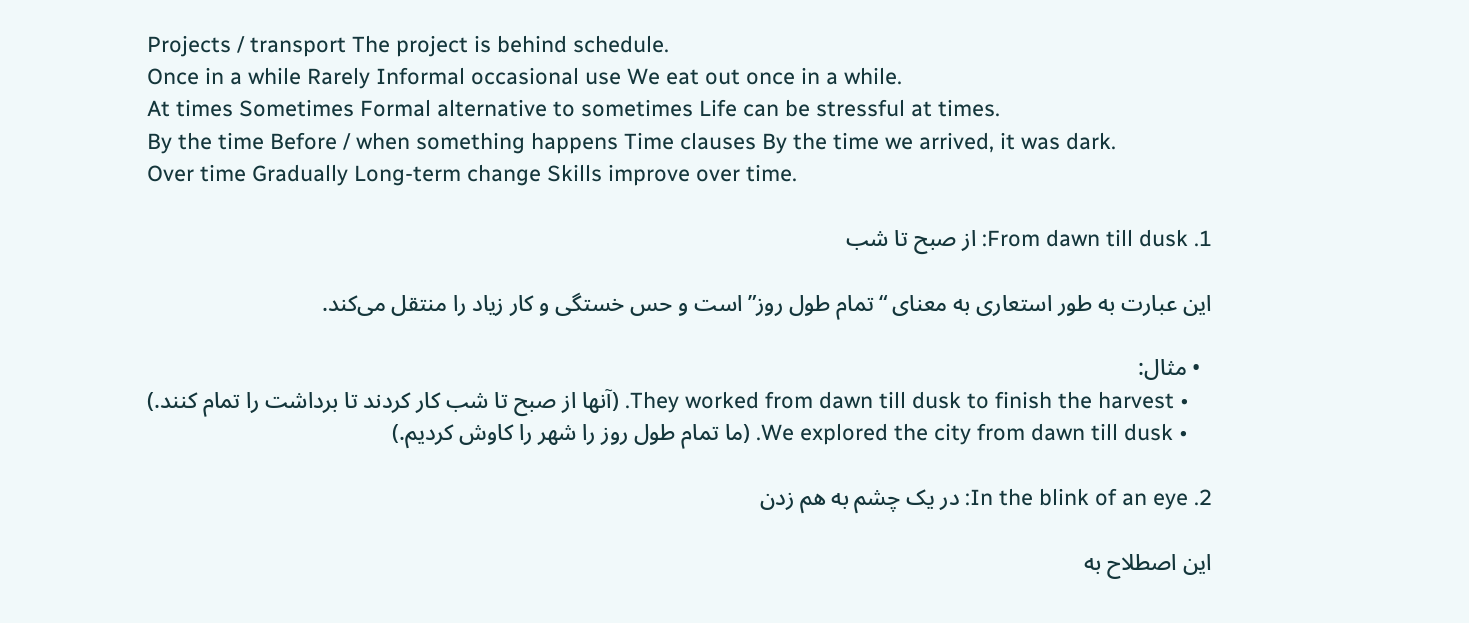Projects / transport The project is behind schedule.
Once in a while Rarely Informal occasional use We eat out once in a while.
At times Sometimes Formal alternative to sometimes Life can be stressful at times.
By the time Before / when something happens Time clauses By the time we arrived, it was dark.
Over time Gradually Long-term change Skills improve over time.

1. From dawn till dusk: از صبح تا شب

این عبارت به طور استعاری به معنای “تمام طول روز” است و حس خستگی و کار زیاد را منتقل می‌کند.

  • مثال:
    • They worked from dawn till dusk to finish the harvest. (آنها از صبح تا شب کار کردند تا برداشت را تمام کنند.)
    • We explored the city from dawn till dusk. (ما تمام طول روز را شهر را کاوش کردیم.)

2. In the blink of an eye: در یک چشم به هم زدن

این اصطلاح به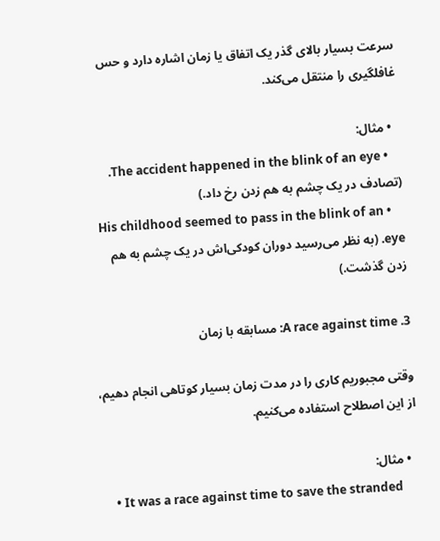سرعت بسیار بالای گذر یک اتفاق یا زمان اشاره دارد و حس غافلگیری را منتقل می‌کند.

  • مثال:
    • The accident happened in the blink of an eye. (تصادف در یک چشم به هم زدن رخ داد.)
    • His childhood seemed to pass in the blink of an eye. (به نظر می‌رسید دوران کودکی‌اش در یک چشم به هم زدن گذشت.)

3. A race against time: مسابقه با زمان

وقتی مجبوریم کاری را در مدت زمان بسیار کوتاهی انجام دهیم، از این اصطلاح استفاده می‌کنیم.

  • مثال:
    • It was a race against time to save the stranded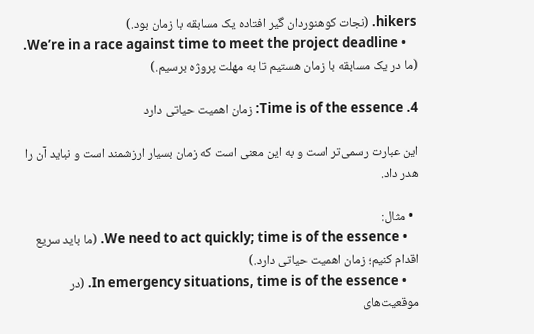hikers. (نجات کوهنوردان گیر افتاده یک مسابقه با زمان بود.)
    • We’re in a race against time to meet the project deadline. (ما در یک مسابقه با زمان هستیم تا به مهلت پروژه برسیم.)

4. Time is of the essence: زمان اهمیت حیاتی دارد

این عبارت رسمی‌تر است و به این معنی است که زمان بسیار ارزشمند است و نباید آن را هدر داد.

  • مثال:
    • We need to act quickly; time is of the essence. (ما باید سریع اقدام کنیم؛ زمان اهمیت حیاتی دارد.)
    • In emergency situations, time is of the essence. (در موقعیت‌های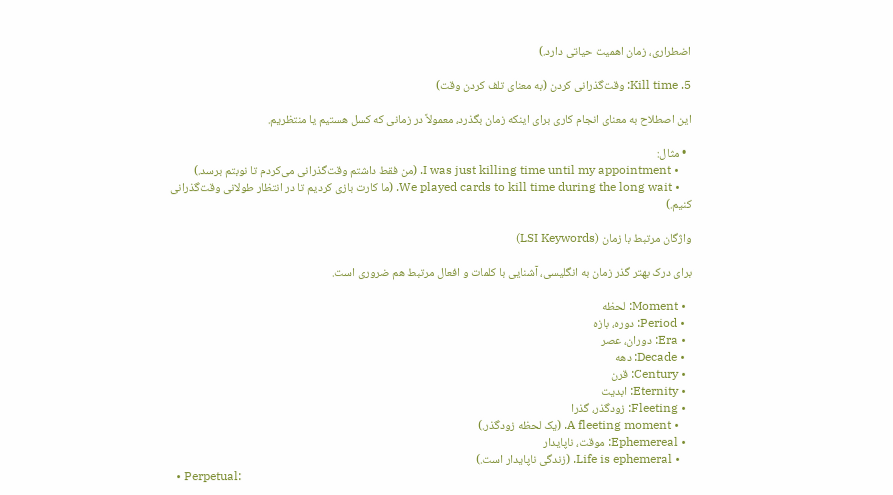اضطراری، زمان اهمیت حیاتی دارد.)

5. Kill time: وقت‌گذرانی کردن (به معنای تلف کردن وقت)

این اصطلاح به معنای انجام کاری برای اینکه زمان بگذرد، معمولاً در زمانی که کسل هستیم یا منتظریم.

  • مثال:
    • I was just killing time until my appointment. (من فقط داشتم وقت‌گذرانی می‌کردم تا نوبتم برسد.)
    • We played cards to kill time during the long wait. (ما کارت بازی کردیم تا در انتظار طولانی وقت‌گذرانی کنیم.)

واژگان مرتبط با زمان (LSI Keywords)

برای درک بهتر گذر زمان به انگلیسی، آشنایی با کلمات و افعال مرتبط هم ضروری است.

  • Moment: لحظه
  • Period: دوره، بازه
  • Era: دوران، عصر
  • Decade: دهه
  • Century: قرن
  • Eternity: ابدیت
  • Fleeting: زودگذر، گذرا
    • A fleeting moment. (یک لحظه زودگذر.)
  • Ephemereal: موقت، ناپایدار
    • Life is ephemeral. (زندگی ناپایدار است.)
  • Perpetual: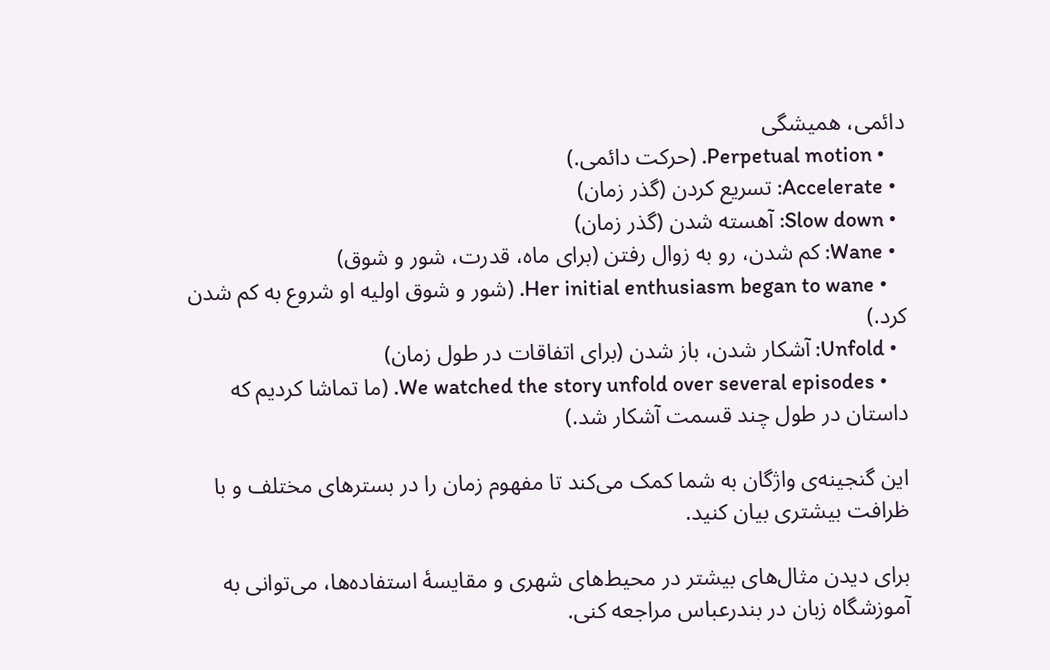دائمی، همیشگی
    • Perpetual motion. (حرکت دائمی.)
  • Accelerate: تسریع کردن (گذر زمان)
  • Slow down: آهسته شدن (گذر زمان)
  • Wane: کم شدن، رو به زوال رفتن (برای ماه، قدرت، شور و شوق)
    • Her initial enthusiasm began to wane. (شور و شوق اولیه او شروع به کم شدن کرد.)
  • Unfold: آشکار شدن، باز شدن (برای اتفاقات در طول زمان)
    • We watched the story unfold over several episodes. (ما تماشا کردیم که داستان در طول چند قسمت آشکار شد.)

این گنجینه‌ی واژگان به شما کمک می‌کند تا مفهوم زمان را در بستر‌های مختلف و با ظرافت بیشتری بیان کنید.

برای دیدن مثال‌های بیشتر در محیط‌های شهری و مقایسهٔ استفاده‌ها، می‌توانی به آموزشگاه زبان در بندرعباس مراجعه کنی.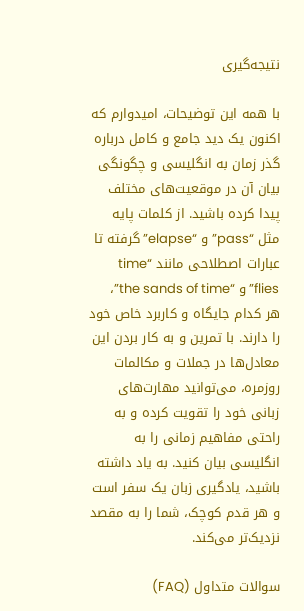نتیجه‌گیری

با همه این توضیحات، امیدوارم که اکنون یک دید جامع و کامل درباره گذر زمان به انگلیسی و چگونگی بیان آن در موقعیت‌های مختلف پیدا کرده باشید. از کلمات پایه مثل “pass” و “elapse” گرفته تا عبارات اصطلاحی مانند “time flies” و “the sands of time”، هر کدام جایگاه و کاربرد خاص خود را دارند. با تمرین و به کار بردن این معادل‌ها در جملات و مکالمات روزمره، می‌توانید مهارت‌های زبانی خود را تقویت کرده و به راحتی مفاهیم زمانی را به انگلیسی بیان کنید. به یاد داشته باشید، یادگیری زبان یک سفر است و هر قدم کوچک، شما را به مقصد نزدیک‌تر می‌کند.

سوالات متداول (FAQ)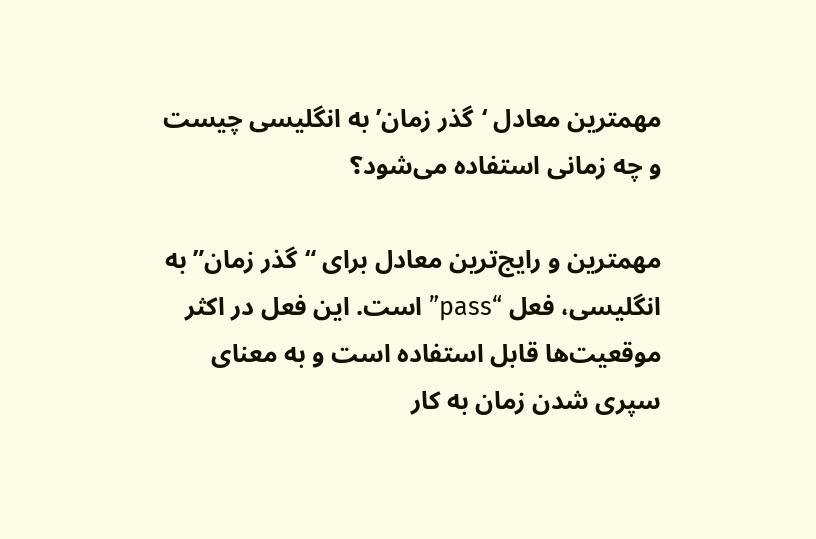مهمترین معادل ‘گذر زمان’ به انگلیسی چیست و چه زمانی استفاده می‌شود؟

مهمترین و رایج‌ترین معادل برای “گذر زمان” به انگلیسی، فعل “pass” است. این فعل در اکثر موقعیت‌ها قابل استفاده است و به معنای سپری شدن زمان به کار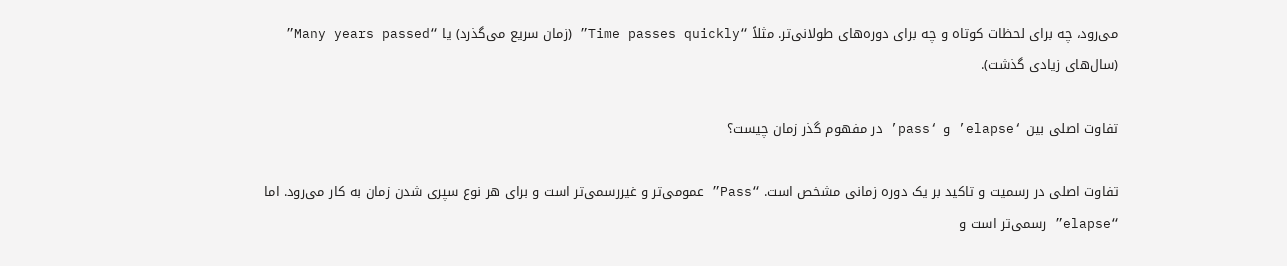می‌رود، چه برای لحظات کوتاه و چه برای دوره‌های طولانی‌تر. مثلاً “Time passes quickly” (زمان سریع می‌گذرد) یا “Many years passed” (سال‌های زیادی گذشت).

تفاوت اصلی بین ‘elapse’ و ‘pass’ در مفهوم گذر زمان چیست؟

تفاوت اصلی در رسمیت و تاکید بر یک دوره زمانی مشخص است. “Pass” عمومی‌تر و غیررسمی‌تر است و برای هر نوع سپری شدن زمان به کار می‌رود. اما “elapse” رسمی‌تر است و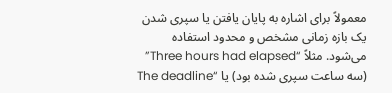معمولاً برای اشاره به پایان یافتن یا سپری شدن یک بازه زمانی مشخص و محدود استفاده می‌شود. مثلاً “Three hours had elapsed” (سه ساعت سپری شده بود) یا “The deadline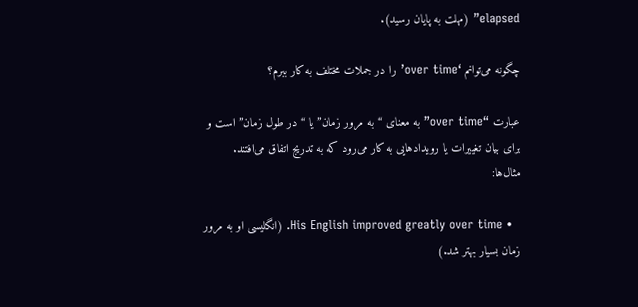elapsed” (مهلت به پایان رسید).

چگونه می‌توانم ‘over time’ را در جملات مختلف به کار ببرم؟

عبارت “over time” به معنای “به مرور زمان” یا “در طول زمان” است و برای بیان تغییرات یا رویدادهایی به کار می‌رود که به تدریج اتفاق می‌افتند.
مثال‌ها:

  • His English improved greatly over time. (انگلیسی او به مرور زمان بسیار بهتر شد.)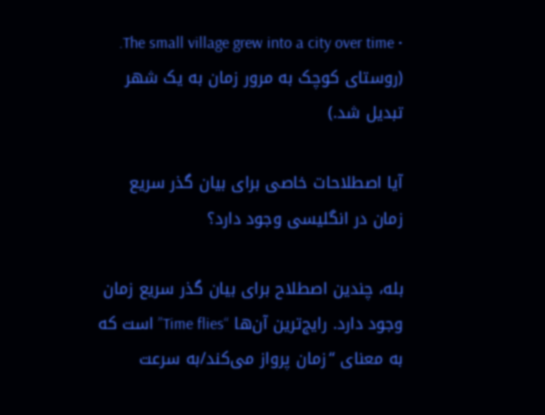• The small village grew into a city over time. (روستای کوچک به مرور زمان به یک شهر تبدیل شد.)

آیا اصطلاحات خاصی برای بیان گذر سریع زمان در انگلیسی وجود دارد؟

بله، چندین اصطلاح برای بیان گذر سریع زمان وجود دارد. رایج‌ترین آن‌ها “Time flies” است که به معنای “زمان پرواز می‌کند/به سرعت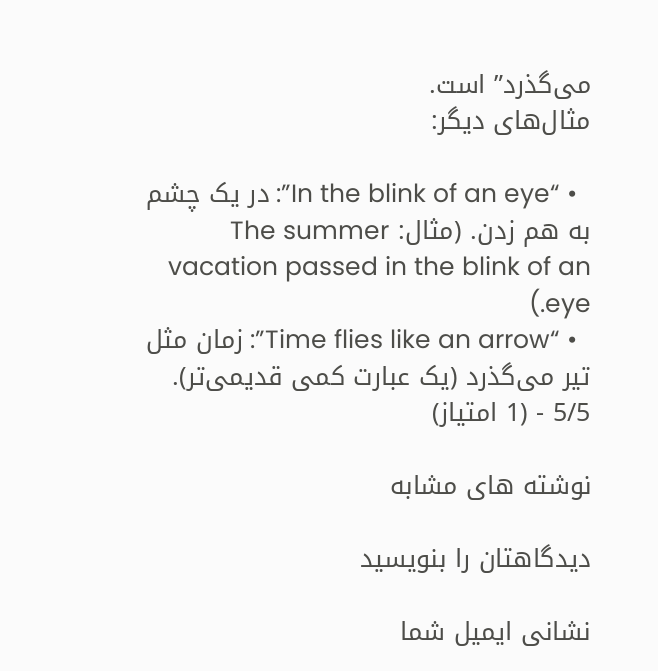می‌گذرد” است.
مثال‌های دیگر:

  • “In the blink of an eye”: در یک چشم به هم زدن. (مثال: The summer vacation passed in the blink of an eye.)
  • “Time flies like an arrow”: زمان مثل تیر می‌گذرد (یک عبارت کمی قدیمی‌تر).
5/5 - (1 امتیاز)

نوشته های مشابه

دیدگاهتان را بنویسید

نشانی ایمیل شما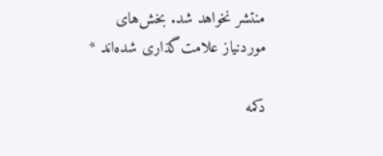منتشر نخواهد شد. بخش‌های موردنیاز علامت‌گذاری شده‌اند *

دکمه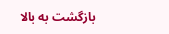بازگشت به بالا